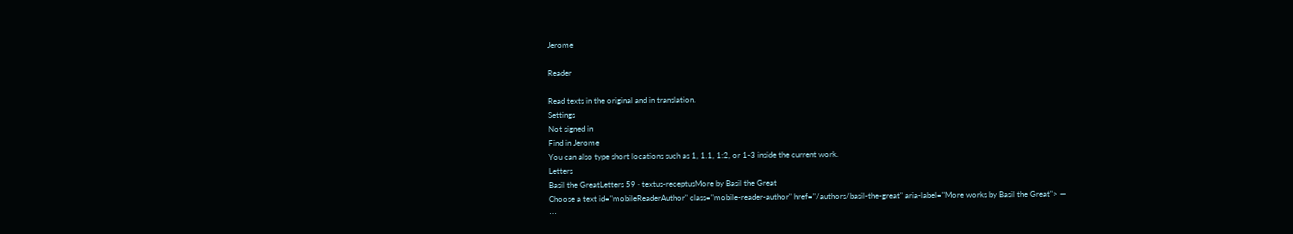Jerome

Reader

Read texts in the original and in translation.
Settings
Not signed in
Find in Jerome
You can also type short locations such as 1, 1.1, 1:2, or 1-3 inside the current work.
Letters
Basil the GreatLetters 59 · textus-receptusMore by Basil the Great
Choose a text id="mobileReaderAuthor" class="mobile-reader-author" href="/authors/basil-the-great" aria-label="More works by Basil the Great"> —
⋯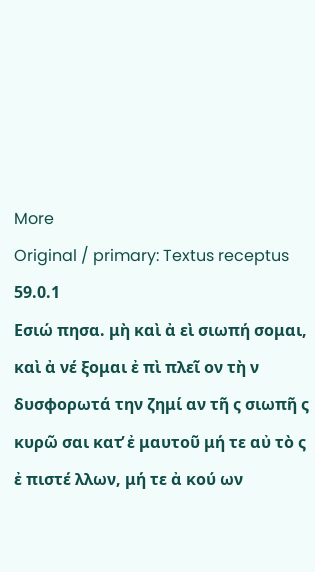More
Original / primary: Textus receptus
59.0.1
Εσιώ πησα. μὴ καὶ ἀ εὶ σιωπή σομαι, καὶ ἀ νέ ξομαι ἐ πὶ πλεῖ ον τὴ ν δυσφορωτά την ζημί αν τῆ ς σιωπῆ ς κυρῶ σαι κατ̓ ἐ μαυτοῦ μή τε αὐ τὸ ς ἐ πιστέ λλων, μή τε ἀ κού ων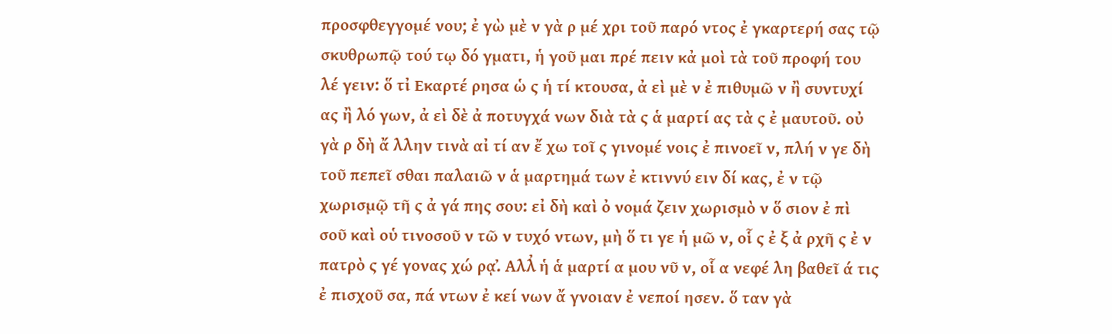προσφθεγγομέ νου; ἐ γὼ μὲ ν γὰ ρ μέ χρι τοῦ παρό ντος ἐ γκαρτερή σας τῷ σκυθρωπῷ τού τῳ δό γματι, ἡ γοῦ μαι πρέ πειν κἀ μοὶ τὰ τοῦ προφή του λέ γειν: ὅ τἰ Εκαρτέ ρησα ὡ ς ἡ τί κτουσα, ἀ εὶ μὲ ν ἐ πιθυμῶ ν ἢ συντυχί ας ἢ λό γων, ἀ εὶ δὲ ἀ ποτυγχά νων διὰ τὰ ς ἁ μαρτί ας τὰ ς ἐ μαυτοῦ. οὐ γὰ ρ δὴ ἄ λλην τινὰ αἰ τί αν ἔ χω τοῖ ς γινομέ νοις ἐ πινοεῖ ν, πλή ν γε δὴ τοῦ πεπεῖ σθαι παλαιῶ ν ἁ μαρτημά των ἐ κτιννύ ειν δί κας, ἐ ν τῷ χωρισμῷ τῆ ς ἀ γά πης σου: εἰ δὴ καὶ ὀ νομά ζειν χωρισμὸ ν ὅ σιον ἐ πὶ σοῦ καὶ οὑ τινοσοῦ ν τῶ ν τυχό ντων, μὴ ὅ τι γε ἡ μῶ ν, οἷ ς ἐ ξ ἀ ρχῆ ς ἐ ν πατρὸ ς γέ γονας χώ ρᾳ.̓ Αλλ̓ ἡ ἁ μαρτί α μου νῦ ν, οἷ α νεφέ λη βαθεῖ ά τις ἐ πισχοῦ σα, πά ντων ἐ κεί νων ἄ γνοιαν ἐ νεποί ησεν. ὅ ταν γὰ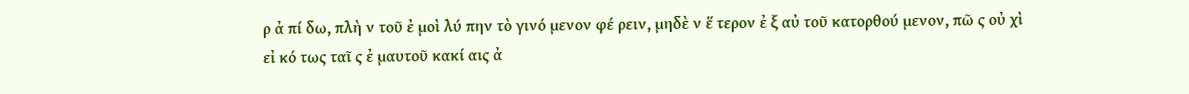ρ ἀ πί δω, πλὴ ν τοῦ ἐ μοὶ λύ πην τὸ γινό μενον φέ ρειν, μηδὲ ν ἕ τερον ἐ ξ αὐ τοῦ κατορθού μενον, πῶ ς οὐ χὶ εἰ κό τως ταῖ ς ἐ μαυτοῦ κακί αις ἀ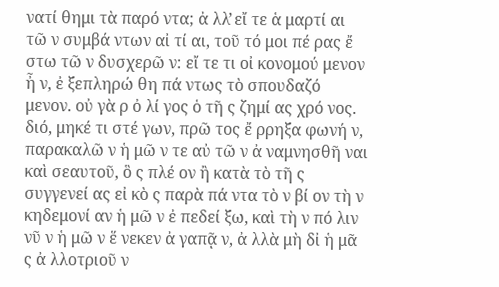νατί θημι τὰ παρό ντα; ἀ λλ̓ εἴ τε ἁ μαρτί αι τῶ ν συμβά ντων αἰ τί αι, τοῦ τό μοι πέ ρας ἔ στω τῶ ν δυσχερῶ ν: εἴ τε τι οἰ κονομού μενον ἦ ν, ἐ ξεπληρώ θη πά ντως τὸ σπουδαζό μενον. οὐ γὰ ρ ὀ λί γος ὁ τῆ ς ζημί ας χρό νος. διό, μηκέ τι στέ γων, πρῶ τος ἔ ρρηξα φωνή ν, παρακαλῶ ν ἡ μῶ ν τε αὐ τῶ ν ἀ ναμνησθῆ ναι καὶ σεαυτοῦ, ὃ ς πλέ ον ἢ κατὰ τὸ τῆ ς συγγενεί ας εἰ κὸ ς παρὰ πά ντα τὸ ν βί ον τὴ ν κηδεμονί αν ἡ μῶ ν ἐ πεδεί ξω, καὶ τὴ ν πό λιν νῦ ν ἡ μῶ ν ἕ νεκεν ἀ γαπᾷ ν, ἀ λλὰ μὴ δἰ ἡ μᾶ ς ἀ λλοτριοῦ ν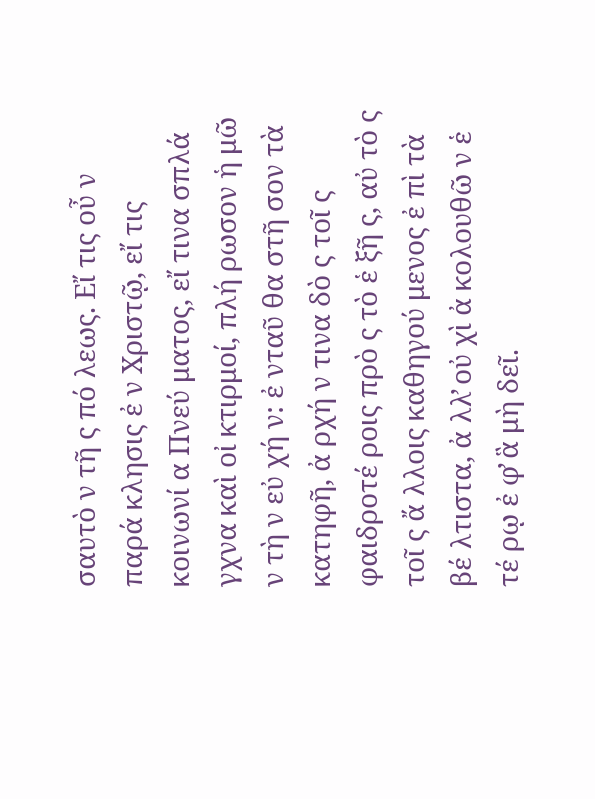σαυτὸ ν τῆ ς πό λεως. Εἴ τις οὖ ν παρά κλησις ἐ ν Χριστῷ, εἴ τις κοινωνί α Πνεύ ματος, εἴ τινα σπλά γχνα καὶ οἰ κτιρμοί, πλή ρωσον ἡ μῶ ν τὴ ν εὐ χή ν: ἐ νταῦ θα στῆ σον τὰ κατηφῆ, ἀ ρχή ν τινα δὸ ς τοῖ ς φαιδροτέ ροις πρὸ ς τὸ ἑ ξῆ ς, αὐ τὸ ς τοῖ ς ἄ λλοις καθηγού μενος ἐ πὶ τὰ βέ λτιστα, ἀ λλ̓ οὐ χὶ ἀ κολουθῶ ν ἑ τέ ρῳ ἐ φ̓ ἃ μὴ δεῖ.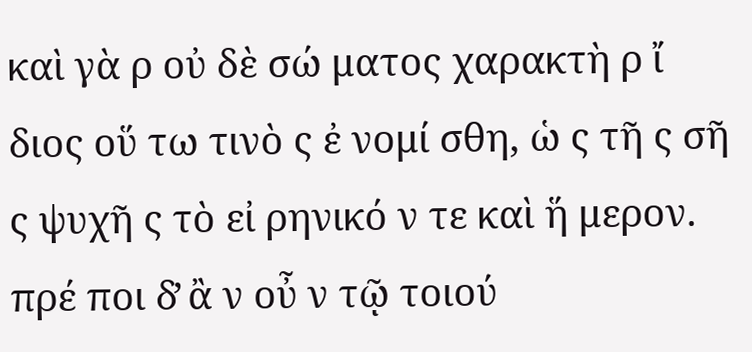καὶ γὰ ρ οὐ δὲ σώ ματος χαρακτὴ ρ ἴ διος οὕ τω τινὸ ς ἐ νομί σθη, ὡ ς τῆ ς σῆ ς ψυχῆ ς τὸ εἰ ρηνικό ν τε καὶ ἥ μερον. πρέ ποι δ̓ ἂ ν οὖ ν τῷ τοιού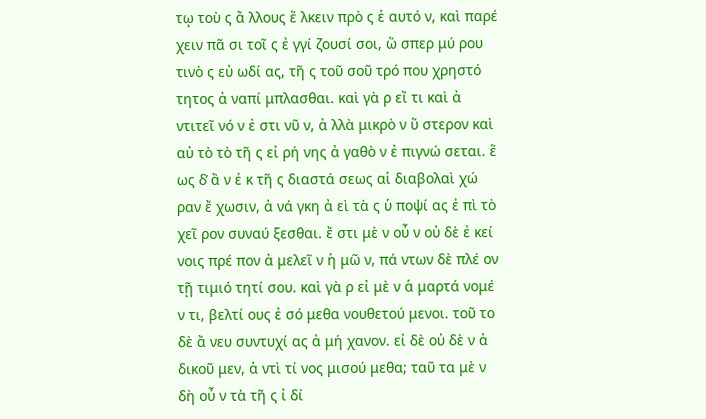τῳ τοὺ ς ἄ λλους ἕ λκειν πρὸ ς ἑ αυτό ν, καὶ παρέ χειν πᾶ σι τοῖ ς ἐ γγί ζουσί σοι, ὥ σπερ μύ ρου τινὸ ς εὐ ωδί ας, τῆ ς τοῦ σοῦ τρό που χρηστό τητος ἀ ναπί μπλασθαι. καὶ γὰ ρ εἴ τι καὶ ἀ ντιτεῖ νό ν ἐ στι νῦ ν, ἀ λλὰ μικρὸ ν ὕ στερον καὶ αὐ τὸ τὸ τῆ ς εἰ ρή νης ἀ γαθὸ ν ἐ πιγνώ σεται. ἕ ως δ̓ ἂ ν ἐ κ τῆ ς διαστά σεως αἱ διαβολαὶ χώ ραν ἔ χωσιν, ἀ νά γκη ἀ εὶ τὰ ς ὑ ποψί ας ἐ πὶ τὸ χεῖ ρον συναύ ξεσθαι. ἔ στι μὲ ν οὖ ν οὐ δὲ ἐ κεί νοις πρέ πον ἀ μελεῖ ν ἡ μῶ ν, πά ντων δὲ πλέ ον τῇ τιμιό τητί σου. καὶ γὰ ρ εἰ μὲ ν ἁ μαρτά νομέ ν τι, βελτί ους ἐ σό μεθα νουθετού μενοι. τοῦ το δὲ ἄ νευ συντυχί ας ἀ μή χανον. εἰ δὲ οὐ δὲ ν ἀ δικοῦ μεν, ἀ ντὶ τί νος μισού μεθα; ταῦ τα μὲ ν δὴ οὖ ν τὰ τῆ ς ἰ δί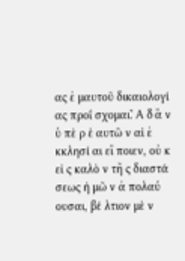ας ἐ μαυτοῦ δικαιολογί ας προΐ σχομαι.̔̀ Α δ̓ ἂ ν ὑ πὲ ρ ἑ αυτῶ ν αἱ ἐ κκλησί αι εἴ ποιεν, οὐ κ εἰ ς καλὸ ν τῆ ς διαστά σεως ἡ μῶ ν ἀ πολαύ ουσαι, βέ λτιον μὲ ν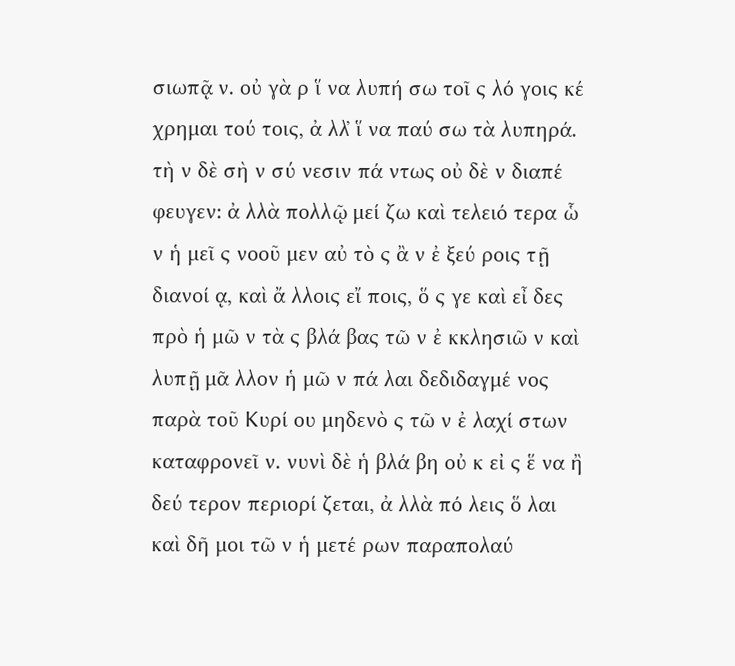σιωπᾷ ν. οὐ γὰ ρ ἵ να λυπή σω τοῖ ς λό γοις κέ χρημαι τού τοις, ἀ λλ̓ ἵ να παύ σω τὰ λυπηρά. τὴ ν δὲ σὴ ν σύ νεσιν πά ντως οὐ δὲ ν διαπέ φευγεν: ἀ λλὰ πολλῷ μεί ζω καὶ τελειό τερα ὧ ν ἡ μεῖ ς νοοῦ μεν αὐ τὸ ς ἂ ν ἐ ξεύ ροις τῇ διανοί ᾳ, καὶ ἄ λλοις εἴ ποις, ὅ ς γε καὶ εἶ δες πρὸ ἡ μῶ ν τὰ ς βλά βας τῶ ν ἐ κκλησιῶ ν καὶ λυπῇ μᾶ λλον ἡ μῶ ν πά λαι δεδιδαγμέ νος παρὰ τοῦ Κυρί ου μηδενὸ ς τῶ ν ἐ λαχί στων καταφρονεῖ ν. νυνὶ δὲ ἡ βλά βη οὐ κ εἰ ς ἕ να ἢ δεύ τερον περιορί ζεται, ἀ λλὰ πό λεις ὅ λαι καὶ δῆ μοι τῶ ν ἡ μετέ ρων παραπολαύ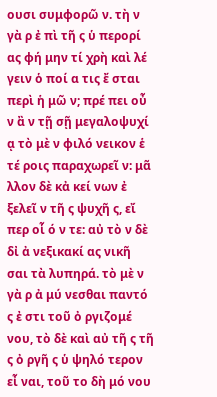ουσι συμφορῶ ν. τὴ ν γὰ ρ ἐ πὶ τῆ ς ὑ περορί ας φή μην τί χρὴ καὶ λέ γειν ὁ ποί α τις ἔ σται περὶ ἡ μῶ ν; πρέ πει οὖ ν ἂ ν τῇ σῇ μεγαλοψυχί ᾳ τὸ μὲ ν φιλό νεικον ἑ τέ ροις παραχωρεῖ ν: μᾶ λλον δὲ κἀ κεί νων ἐ ξελεῖ ν τῆ ς ψυχῆ ς, εἴ περ οἷ ό ν τε: αὐ τὸ ν δὲ δἰ ἀ νεξικακί ας νικῆ σαι τὰ λυπηρά. τὸ μὲ ν γὰ ρ ἀ μύ νεσθαι παντό ς ἐ στι τοῦ ὀ ργιζομέ νου, τὸ δὲ καὶ αὐ τῆ ς τῆ ς ὀ ργῆ ς ὑ ψηλό τερον εἶ ναι, τοῦ το δὴ μό νου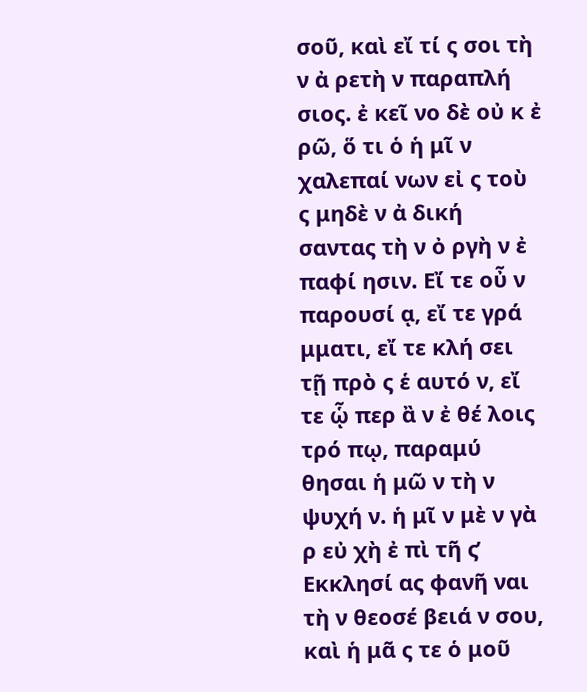σοῦ, καὶ εἴ τί ς σοι τὴ ν ἀ ρετὴ ν παραπλή σιος. ἐ κεῖ νο δὲ οὐ κ ἐ ρῶ, ὅ τι ὁ ἡ μῖ ν χαλεπαί νων εἰ ς τοὺ ς μηδὲ ν ἀ δική σαντας τὴ ν ὀ ργὴ ν ἐ παφί ησιν. Εἴ τε οὖ ν παρουσί ᾳ, εἴ τε γρά μματι, εἴ τε κλή σει τῇ πρὸ ς ἑ αυτό ν, εἴ τε ᾧ περ ἂ ν ἐ θέ λοις τρό πῳ, παραμύ θησαι ἡ μῶ ν τὴ ν ψυχή ν. ἡ μῖ ν μὲ ν γὰ ρ εὐ χὴ ἐ πὶ τῆ ς̓ Εκκλησί ας φανῆ ναι τὴ ν θεοσέ βειά ν σου, καὶ ἡ μᾶ ς τε ὁ μοῦ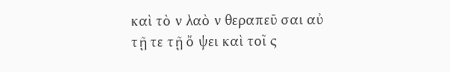καὶ τὸ ν λαὸ ν θεραπεῦ σαι αὐ τῇ τε τῇ ὄ ψει καὶ τοῖ ς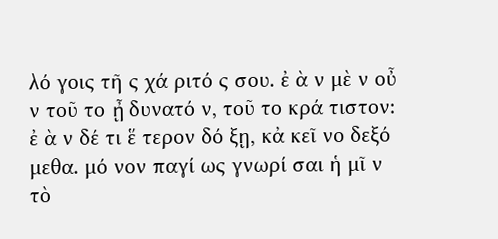λό γοις τῆ ς χά ριτό ς σου. ἐ ὰ ν μὲ ν οὖ ν τοῦ το ᾖ δυνατό ν, τοῦ το κρά τιστον: ἐ ὰ ν δέ τι ἕ τερον δό ξῃ, κἀ κεῖ νο δεξό μεθα. μό νον παγί ως γνωρί σαι ἡ μῖ ν τὸ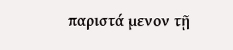παριστά μενον τῇ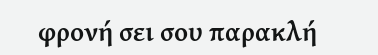φρονή σει σου παρακλή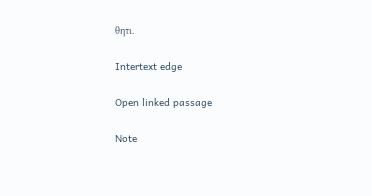θητι.

Intertext edge

Open linked passage

Note